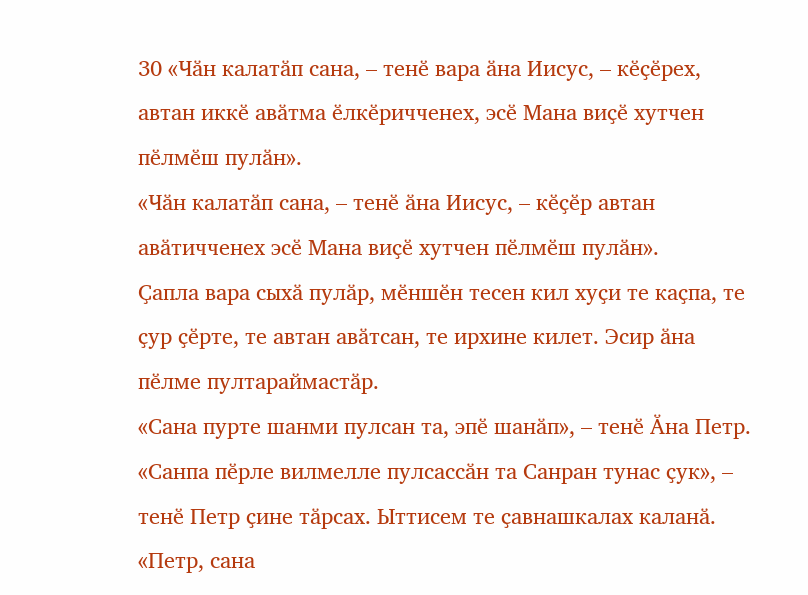30 «Чӑн калатӑп сана, – тенӗ вара ӑна Иисус, – кӗҫӗрех, автан иккӗ авӑтма ӗлкӗричченех, эсӗ Мана виҫӗ хутчен пӗлмӗш пулӑн».
«Чӑн калатӑп сана, – тенӗ ӑна Иисус, – кӗҫӗр автан авӑтичченех эсӗ Мана виҫӗ хутчен пӗлмӗш пулӑн».
Ҫапла вара сыхӑ пулӑр, мӗншӗн тесен кил хуҫи те каҫпа, те ҫур ҫӗрте, те автан авӑтсан, те ирхине килет. Эсир ӑна пӗлме пултараймастӑр.
«Сана пурте шанми пулсан та, эпӗ шанӑп», – тенӗ Ӑна Петр.
«Санпа пӗрле вилмелле пулсассӑн та Санран тунас ҫук», – тенӗ Петр ҫине тӑрсах. Ыттисем те ҫавнашкалах каланӑ.
«Петр, сана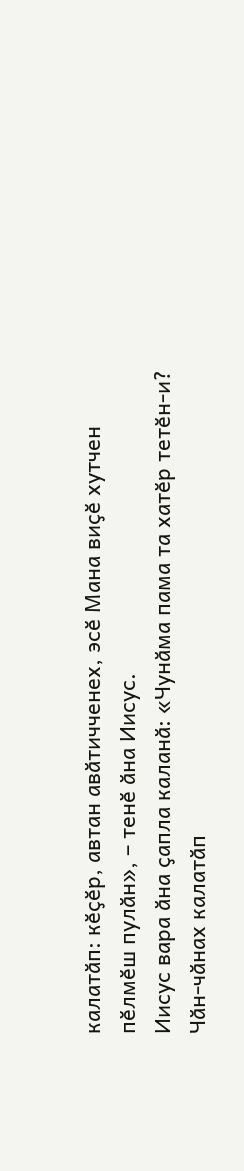калатӑп: кӗҫӗр, автан авӑтичченех, эсӗ Мана виҫӗ хутчен пӗлмӗш пулӑн», – тенӗ ӑна Иисус.
Иисус вара ӑна ҫапла каланӑ: «Чунӑма пама та хатӗр тетӗн-и? Чӑн-чӑнах калатӑп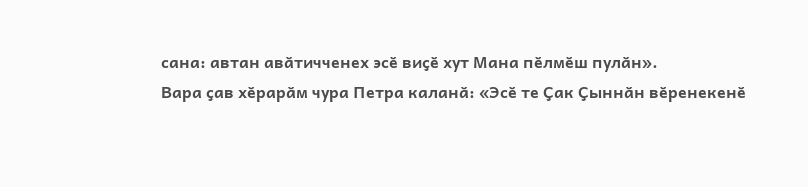сана: автан авӑтичченех эсӗ виҫӗ хут Мана пӗлмӗш пулӑн».
Вара ҫав хӗрарӑм чура Петра каланӑ: «Эсӗ те Ҫак Ҫыннӑн вӗренекенӗ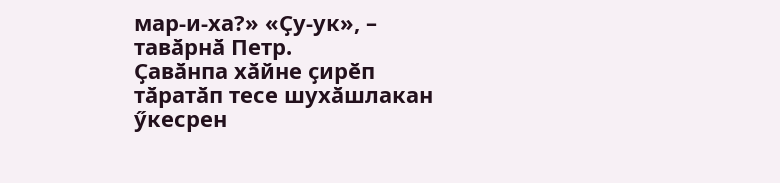мар-и-ха?» «Ҫу-ук», – тавӑрнӑ Петр.
Ҫавӑнпа хӑйне ҫирӗп тӑратӑп тесе шухӑшлакан ӳкесрен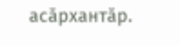асӑрхантӑр.